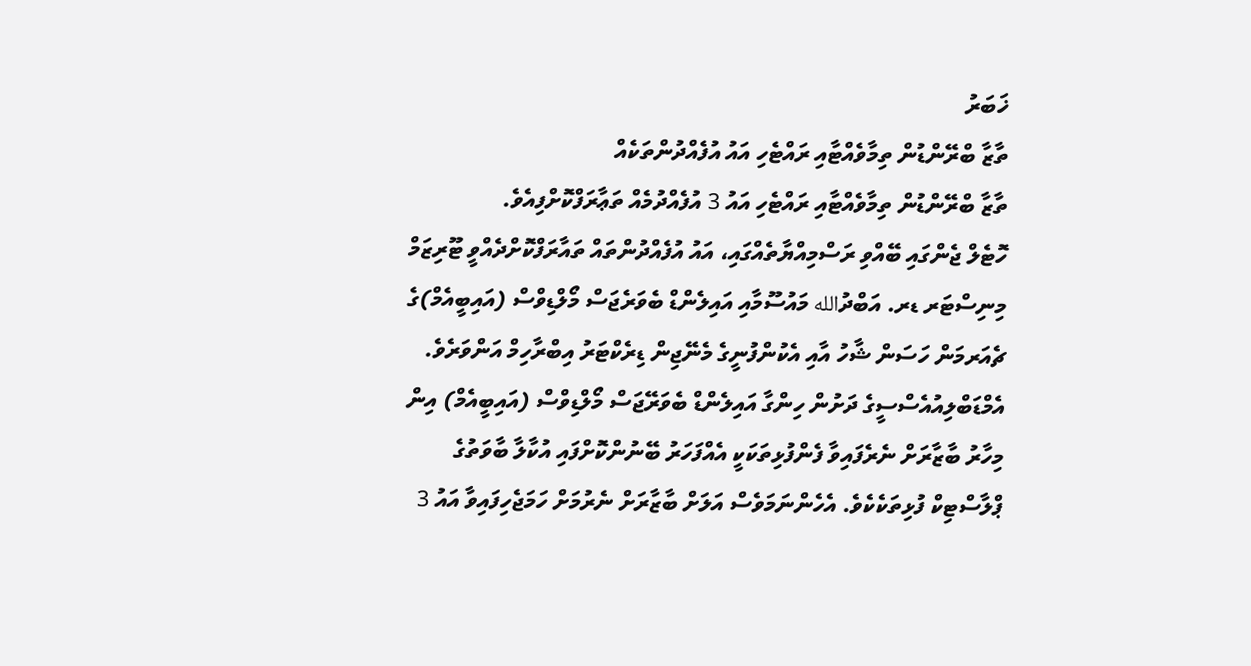ޚަބަރު
ތާޒާ ބްރޭންޑުން ތިމާވެއްޓާއި ރައްޓެހި އައު އުފެއްދުންތަކެއް
ތާޒާ ބްރޭންޑުން ތިމާވެއްޓާއި ރައްޓެހި އައު 3 އުފެއްދުމެއް ތަޢާރަފްކޮށްފިއެވެ.
ހޮޓެލް ޖެންގައި ބޭއްވި ރަސްމިއްޔާތެއްގައި، އައު އުފެއްދުންތައް ތައާރަފްކޮށްދެއްވީ ޓޫރިޒަމް މިނިސްޓަރ ޑރ. އަބްދުالله މައުސޫމާއި އައިލެންޑް ބެވަރެޖަސް މޯލްޑިވްސް (އައިބީއެމް)ގެ ޗެއަރމަން ހަސަން ޝާހު އާއި އެކުންފުނީގެ މެނޭޖިން ޑިރެކްޓަރު އިބްރާހިމް އަންވަރެވެ.
އެމްޑަބްލިއުއެސްސީގެ ދަށުން ހިންގާ އައިލެންޑް ބެވަރޭޖަސް މޯލްޑިވްސް (އައިބީއެމް) އިން މިހާރު ބާޒާރަށް ނެރެފައިވާ ފެންފުޅިތަކަކީ އެއްފަހަރު ބޭނުންކޮށްފައި އުކާލާ ބާވަތުގެ ޕްލާސްޓިކް ފުޅިތަކެކެވެ. އެހެންނަމަވެސް އަލަށް ބާޒާރަށް ނެރުމަށް ހަމަޖެހިފައިވާ އައު 3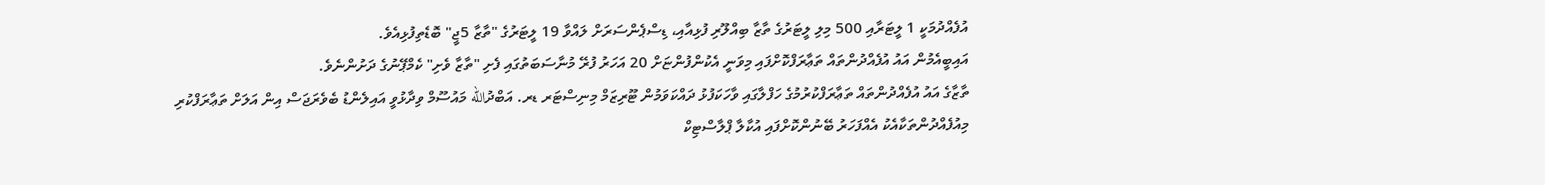އުފެއްދުމަކީ 1 ލީޓަރާއި 500 މިލި ލީޓަރުގެ ތާޒާ ބިއްލޫރި ފުޅިއާއި، ޑިސްޕެންސަރަށް ލައްވާ 19 ލީޓަރުގެ "ތާޒާ 5ޖީ" ބޮޑެތިފުޅިއެވެ.
އައިބީއެމުން އައު އުފެއްދުންތައް ތަޢާރަފްކޮށްފައި މިވަނީ އެކުންފުންޏަށް 20 އަހަރު ފުރޭ މުނާސަބަތުގައި ފެށި "ތާޒާ ވެށި" ކެމްޕޭނުގެ ދަށުންނެވެ.
ތާޒާގެ އައު އުފެއްދުންތައް ތަޢާރަފްކުރުމުގެ ހަފްލާގައި ވާހަކަފުޅު ދައްކަވަމުން ޓޫރިޒަމް މިނިސްޓަރ ޑރ. އަބްދުالله މައުސޫމް ވިދާޅުވީ އައިލެންޑު ބެވެރަޖަސް އިން އަލަށް ތަޢާރަފްކުރި މިއުފެއްދުންތަކާއެކު އެއްފަހަރު ބޭނުންކޮށްފައި އުކާލާ ޕްލާސްޓިކް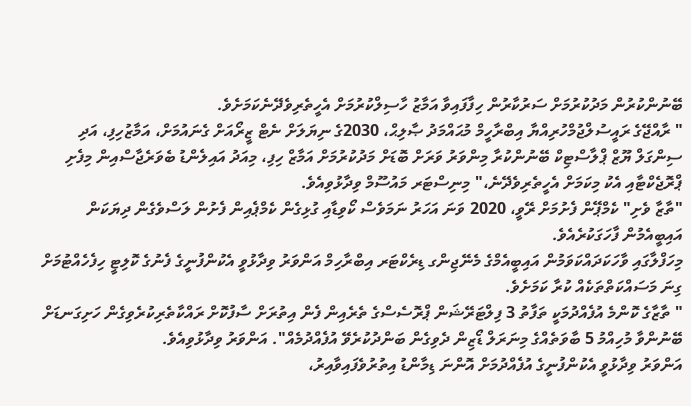ބޭނުންކުރުން މަދުކުރުމަށް ސަރުކާރުން ހިފާފައިވާ އަމާޒު ހާސިލްކުރުމަށް އެހީތެރިވެދޭނެކަމަށެވެ.
" ރާއްޖޭގެ ރައީސުލްޖުމްހުރިއްޔާ އިބްރާހީމް މުޙައްމަދު ޞާލިޙް، 2030ގެ ނިޔަލަށް ނެޓް ޒީރޯއަށް ގެނައުމަށް، އަމާޒުހިފި، އަދި ސިންގަލް ޔޫޒް ޕްލާސްޓިކް ބޭނުންކުރާ މިންވަރު ވަރަށް ބޮޑަށް މަދުކުރުމަށް އަމާޒް ހިފި، މިއަދު އައިލެންޑު ބެވަރެޖާސްއިން މިފެށި ޕްރޮޖެކްޓާއި އެކު މިކަމަށް އެހީތެރިވެދޭނެ،" މިނިސްޓަރ މައުސޫމް ވިދާޅުވިއެވެ.
"ތާޒާ ވެށި" ކެމްޕޭން ފެށުމަށް ރޭވީ، 2020 ވަނަ އަހަރު ނަމަވެސް ކޯވިޑާއި ގުޅިގެން ކެމްޕެއިން ފެށުން ލަސްވެގެން ދިޔަކަން އައިބީއެމުން ފާހަގަކުރެއެވެ.
މިހަފްލާގައި ވާހަކަދައްކަވަމުން އައިބީއެމްގެ މެނޭޖިންގ ޑިރެކްޓަރ އިބްރާހިމް އަންވަރު ވިދާޅުވީ އެކުންފުނީގެ ފެނުގެ ކޮލިޓީ ހިފެހެއްޓުމަށް ގިނަ މަސައްކަތްތަކެއް ކުރާ ކަމަށެވެ.
" ތާޒާގެ ކޮންމެ އުފެއްދުމަކީ ތަފާތު 3 ފިލްޓަރޭޝަން ޕްރޮސެސްގެ ތެރެއިން ފެން އިތުރަށް ސާފުކޮށް ރައްކާތެރިކުރެވިގެން ހަށިގަނޑަށް ބޭނުންވާ މުހިއްމު 5 ބާވަތެއްގެ މިނަރަލް ޑޯޒިން ދެވިގެން ބަންދުކުރެވޭ އުފެއްދުމެއް". އަންވަރު ވިދާޅުވިއެވެ.
އަންވަރު ވިދާޅުވީ އެކުންފުނީގެ އުފެއްދުމަށް އޮންނަ ޑިމާންޑު އިތުރުވެފައިވާއިރު،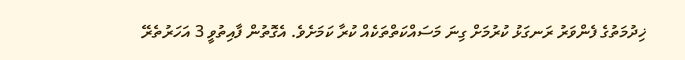ޚިދުމަތުގެ ފެންވަރު ރަނގަޅު ކުރުމަށް ގިނަ މަސައްކަތްތަކެއް ކުރާ ކަމަށެވެ. އެގޮތުން ފާއިތުވީ 3 އަހަރުތެރޭ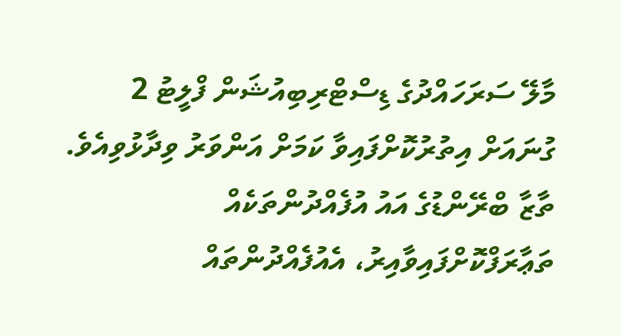މާލޭ ސަރަހައްދުގެ ޑިސްޓްރިބިއުޝަން ފްލީޓު 2 ގުނައަށް އިތުރުކޮށްފައިވާ ކަމަށް އަންވަރު ވިދާޅުވިއެވެ.
ތާޒާ ބްރޭންޑުގެ އައު އުފެއްދުންތަކެއް ތަޢާރަފްކޮށްފައިވާއިރު، އެއުފެއްދުންތައް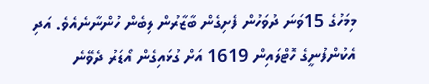މިމަހުގެ 15ވަނަ ދުވަހުން ފެށިގެން ބާޒާރުން ލިބެން ހުންނާނެއެވެ. އަދި އެކުންފުނީގެ ހޮޓްލައިން 1619 އަށް ގުޅައިގެން އޯޑަރު ދެވޭނެ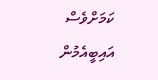ކަމަށްވެސް އައިބީއެމުން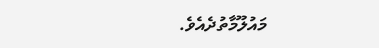މައުލޫމާތުދެއެވެ.